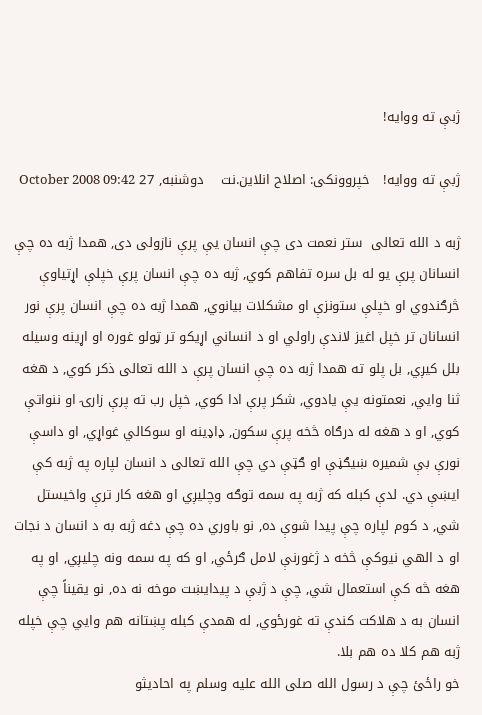ژبې ته ووايه!

ژبې ته ووايه!   خپروونکى: اصلاح انلاين.نت    دوشنبه, 27 October 2008 09:42

ژبه د الله تعالى  ستر نعمت دى چې انسان يې پرې نازولى دى, همدا ژبه ده چې انسانان پرې يو له بل سره تفاهم كوي, ژبه ده چې انسان پرې خپلې اړتياوې څرګندوي او خپلې ستونزې او مشكلات بيانوي, همدا ژبه ده چې انسان پرې نور انسانان تر خپل اغيز لاندې راولي او د انساني اړيكو تر ټولو غوره او اړينه وسيله بلل كيږي, بل پلو ته همدا ژبه ده چې انسان پرې د الله تعالى ذكر كوي, د هغه ثنا وايي, نعمتونه يې يادوي, شكر پرې ادا كوي, خپل رب ته پرې زارۍ او ننواتې كوي, او د هغه له درګاه څخه پرې سكون, ډاډينه او سوكالي غواړي, او داسې نورې بې شميره ښيګڼې او ګټې دي چې الله تعالى د انسان لپاره په ژبه كې ايښې دي. لدې كبله كه ژبه په سمه توګه وچليږي او هغه كار ترې واخيستل شي, د كوم لپاره چې پيدا شوې ده, نو باوري ده چې دغه ژبه به د انسان د نجات او د الهي نيوكې څخه د ژغورنې لامل ګرځي, او كه په سمه ونه چليږي, او په هغه څه كې استعمال شي, چې د ژبې د پيدايښت موخه نه ده, نو يقيناً چې انسان به د هلاكت كندې ته غورځوي, له همدې كبله پښتانه هم وايي چې خپله ژبه هم كلا ده هم بلا.
خو راځئ چې د رسول الله صلى الله عليه وسلم په احاديثو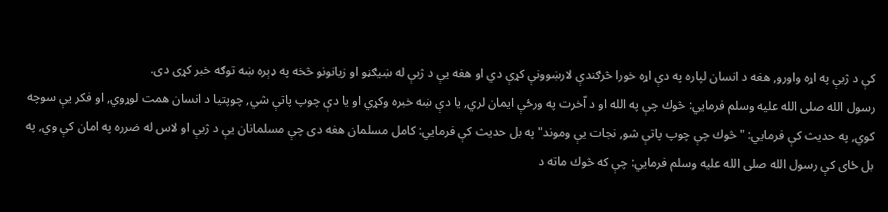كې د ژبې په اړه واورو, هغه د انسان لپاره په دې اړه خورا څرګندې لارښوونې كړې دي او هغه يې د ژبې له ښيګڼو او زيانونو څخه په ډېره ښه توګه خبر كړى دى.
رسول الله صلى الله عليه وسلم فرمايي: څوك چې په الله او د اّخرت په ورځې ايمان لري, يا دې ښه خبره وكړي او يا دې چوپ پاتې شي, چوپتيا د انسان همت لوړوي, او فكر يې سوچه كوي, په حديث كې فرمايي: " څوك چې چوپ پاتې شو, نجات يې وموند" په بل حديث كې فرمايي: كامل مسلمان هغه دى چې مسلمانان يې د ژبې او لاس له ضرره په امان كې وي, په بل ځاى كې رسول الله صلى الله عليه وسلم فرمايي: چې كه څوك ماته د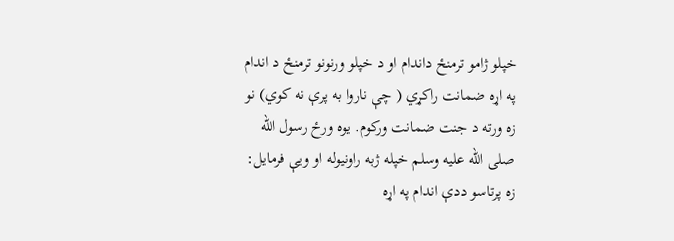خپلو ژامو ترمنځ داندام او د خپلو ورنونو ترمنځ د اندام په اړه ضمانت راكړي ( چې ناروا به پرې نه كوي) نو زه ورته د جنت ضمانت وركوم. يوه ورځ رسول الله صلى الله عليه وسلم خپله ژبه راونيوله او ويې فرمايل: زه پرتاسو ددې اندام په اړه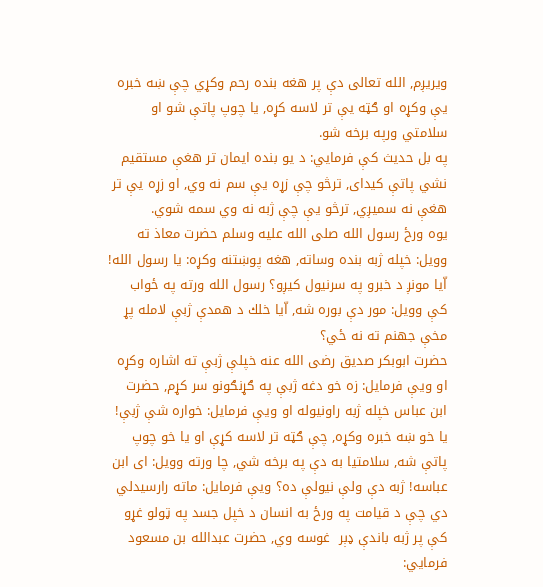ويريږم, الله تعالى دې پر هغه بنده رحم وكړي چې ښه خبره يې وكړه او ګټه يې تر لاسه كړه, يا چوپ پاتې شو او سلامتي ورپه برخه شو.
په بل حديث كې فرمايي: د يو بنده ايمان تر هغې مستقيم نشي پاتې كيداى, ترڅو چې زړه يې سم نه وي, او زړه يې تر هغې نه سميږي, ترڅو يې چې ژبه نه وي سمه شوي.
يوه ورځ رسول الله صلى الله عليه وسلم حضرت معاذ ته وويل: خپله ژبه بنده وساته, هغه پوښتنه وكړه: يا رسول الله! اّيا مونږ د خبرو په سرنيول كيږو؟ رسول الله ورته په ځواب كې وويل: مور دې بوره شه, اّيا خلك د همدې ژبې لامله پړ مخې جهنم ته نه ځي؟
حضرت ابوبكر صديق رضى الله عنه خپلې ژبې ته اشاره وكړه او ويې فرمايل: زه خو دغه ژبې په ګړنګونو سر كړم, حضرت ابن عباس خپله ژبه راونيوله او ويې فرمايل: خواره شې ژبې! يا خو ښه خبره وكړه, چې ګټه تر لاسه كړې او يا خو چوپ پاتې شه, سلامتيا به دې په برخه شي, چا ورته وويل: اى ابن عباسه! ژبه دې ولې نيولې ده؟ ويې فرمايل: ماته رارسيدلي دي چې د قيامت په ورځ به انسان د خپل جسد په ټولو غړو كې پر ژبه باندې ډېر  غوسه وي, حضرت عبدالله بن مسعود فرمايي: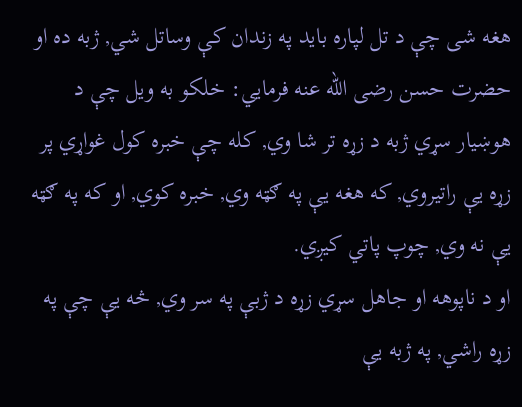هغه شى چې د تل لپاره بايد په زندان كې وساتل شي, ژبه ده او حضرت حسن رضى الله عنه فرمايي: خلكو به ويل چې د هوښيار سړي ژبه د زړه تر شا وي, كله چې خبره كول غواړي پر زړه يې راتيروي, كه هغه يې په ګټه وي, خبره كوي, او كه په ګټه يې نه وي, چوپ پاتي كيږي.
او د ناپوهه او جاهل سړي زړه د ژبې په سر وي, څه يې چې په زړه راشي, په ژبه يې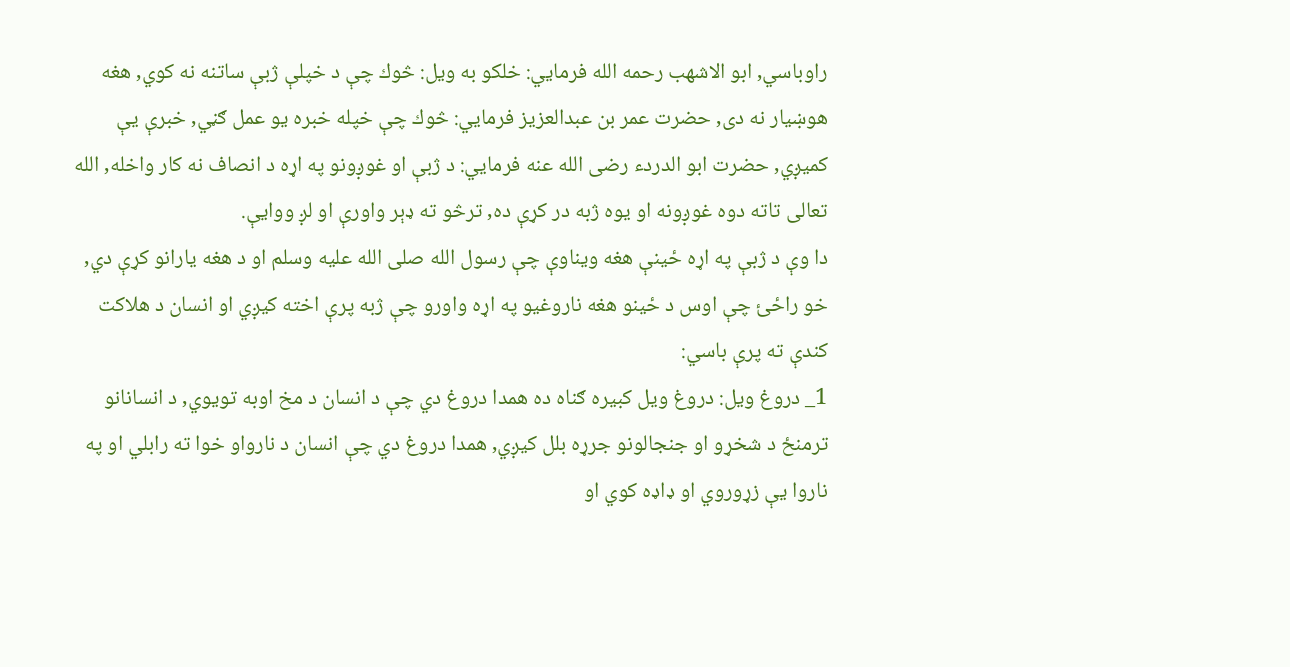راوباسي, ابو الاشهب رحمه الله فرمايي: خلكو به ويل: څوك چې د خپلې ژبې ساتنه نه كوي, هغه هوښيار نه دى, حضرت عمر بن عبدالعزيز فرمايي: څوك چې خپله خبره يو عمل ګڼي, خبرې يې كميږي, حضرت ابو الدردء رضى الله عنه فرمايي: د ژبې او غوږونو په اړه د انصاف نه كار واخله, الله تعالى تاته دوه غوږونه او يوه ژبه در كړې ده, ترڅو ته ډېر واورې او لږ ووايې.
دا وې د ژبې په اړه ځينې هغه ويناوې چې رسول الله صلى الله عليه وسلم او د هغه يارانو كړې دي, خو راځئ چې اوس د ځينو هغه ناروغيو په اړه واورو چې ژبه پرې اخته كيږي او انسان د هلاكت كندې ته پرې باسي:
1_ دروغ ويل: دروغ ويل كبيره ګناه ده همدا دروغ دي چې د انسان د مخ اوبه تويوي, د انسانانو ترمنځ د شخړو او جنجالونو جرړه بلل كيږي, همدا دروغ دي چې انسان د نارواو خوا ته رابلي او په ناروا يې زړوروي او ډاډه كوي او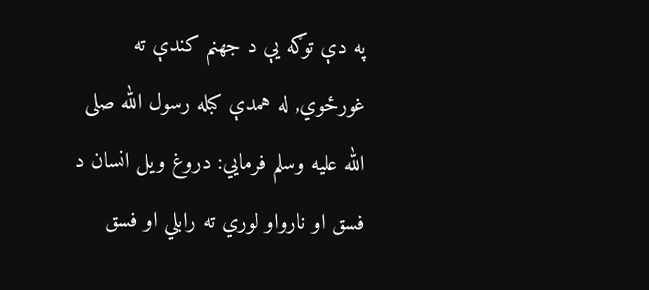په دې توګه يې د جهنم كندې ته غورځوي, له همدې كبله رسول الله صلى الله عليه وسلم فرمايي: دروغ ويل انسان د فسق او نارواو لوري ته رابلي او فسق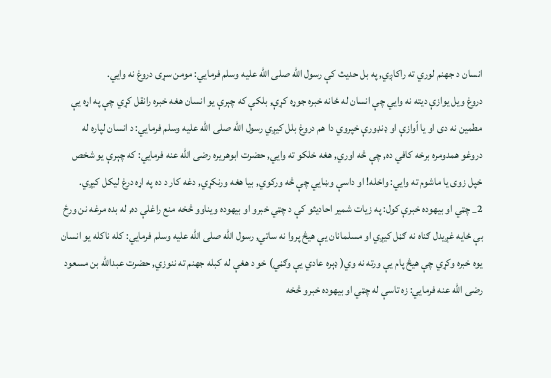انسان د جهنم لوري ته راكاږي, په بل حديث كې رسول الله صلى الله عليه وسلم فرمايي: مومن سړى دروغ نه وايي.
دروغ ويل يوازې ديته نه وايي چې انسان له ځانه خبره جوړه كړې, بلكې كه چېرې يو انسان هغه خبره رانقل كړي چې په اړه يې مطمين نه دى او يا اّوازې او ډنډورې خپروي دا هم دروغ بلل كيږي رسول الله صلى الله عليه وسلم فرمايي: د انسان لپاره له دروغو همدومره برخه كافي ده, چې څه اوري, هغه خلكو ته وايي, حضرت ابوهريره رضى الله عنه فرمايي: كه چېرې يو شخص خپل زوى يا ماشوم ته وايي: واخله! او داسې وښايي چې څه وركوي, بيا هغه ورنكړي, دغه كار د ده په اړه درغ ليكل كيږي.
2_ چټي او بيهوده خبرې كول: په زيات شمير احاديثو كې د چټي خبرو او بيهوده ويناوو څخه منع راغلې ده, له بده مرغه نن ورځ بې ځايه غږيدل ګناه نه ګڼل كيږي او مسلمانان يې هيڅ پروا نه ساتي, رسول الله صلى الله عليه وسلم فرمايي: كله ناكله يو انسان يوه خبره وكړي چې هيڅ پام يې ورته نه وي( ډېره عادي يې وګڼي) خو د هغې له كبله جهنم ته ننوزي, حضرت عبدالله بن مسعود رضى الله عنه فرمايي: زه تاسې له چټي او بيهوده خبرو څخه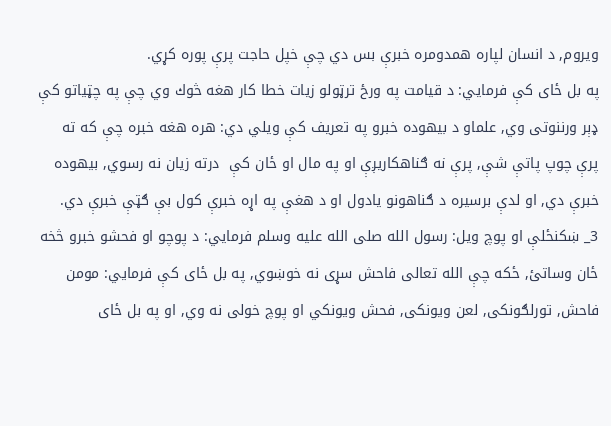ويروم, د انسان لپاره همدومره خبرې بس دي چې خپل حاجت پرې پوره كړي.
په بل ځاى كې فرمايي: د قيامت په ورځ ترټولو زيات خطا كار هغه څوك وي چې په چټياتو كې ډېر ورننوتى وي, علماو د بيهوده خبرو په تعريف كې ويلي دي: هره هغه خبره چې كه ته پرې چوپ پاتې شې, پرې نه ګناهكاريږې او په مال او ځان كې  درته زيان نه رسوي, بيهوده خبرې دي, او لدې برسيره د ګناهونو يادول او د هغې په اړه خبرې كول بې ګټې خبرې دي.
3_ ښكنځلې او پوچ ويل: رسول الله صلى الله عليه وسلم فرمايي: د پوچو او فحشو خبرو څخه ځان وساتئ, ځكه چې الله تعالى فاحش سړى نه خوښوي, په بل ځاى كې فرمايي: مومن فاحش, تورلګونكى, لعن ويونكى, فحش ويونكي او پوچ خولى نه وي, او په بل ځاى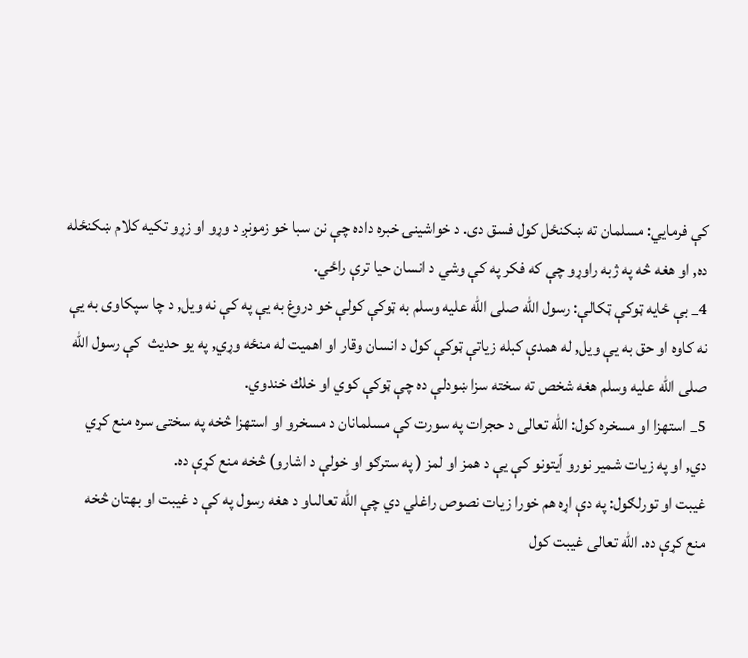كې فرمايي: مسلمان ته ښكنځل كول فسق دى. د خواشينۍ خبره داده چې نن سبا خو زمونږ د وړو او زړو تكيه كلام ښكنځله ده, او هغه څه په ژبه راوړو چې كه فكر په كې وشي د انسان حيا ترې راځي.
4_ بې ځايه ټوكې ټكالې: رسول الله صلى الله عليه وسلم به ټوكې كولې خو دروغ به يې په كې نه ويل, د چا سپكاوى به يې نه كاوه او حق به يې ويل, له همدې كبله زياتې ټوكې كول د انسان وقار او اهميت له منځه وړي, په يو حديث  كې رسول الله صلى الله عليه وسلم هغه شخص ته سخته سزا ښودلې ده چې ټوكې كوي او خلك خندوي.
5_ استهزا او مسخره كول: الله تعالى د حجرات په سورت كې مسلمانان د مسخرو او استهزا څخه په سختۍ سره منع كړي دي, او په زيات شمير نورو اّيتونو كې يې د همز او لمز ( په سترګو او خولې د اشارو) څخه منع كړې ده.
غيبت او تورلګول: په دې اړه هم خورا زيات نصوص راغلي دي چې الله تعالىاو د هغه رسول په كې د غيبت او بهتان څخه منع كړې ده. الله تعالى غيبت كول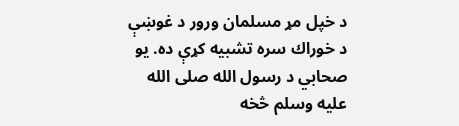د خپل مړ مسلمان ورور د غوښې د خوراك سره تشبيه كړې ده. يو صحابي د رسول الله صلى الله عليه وسلم څخه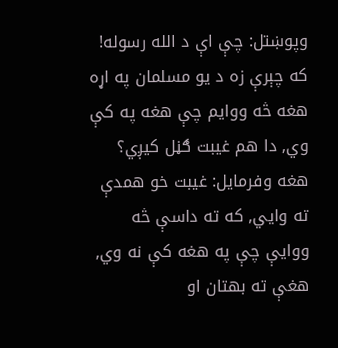وپوښتل: چې اې د الله رسوله! كه چېرې زه د يو مسلمان په اړه هغه څه ووايم چې هغه په كې وي, دا هم غيبت ګڼل كيږي؟ هغه وفرمايل: غيبت خو همدې ته وايي, كه ته داسې څه ووايې چې په هغه كې نه وي, هغې ته بهتان او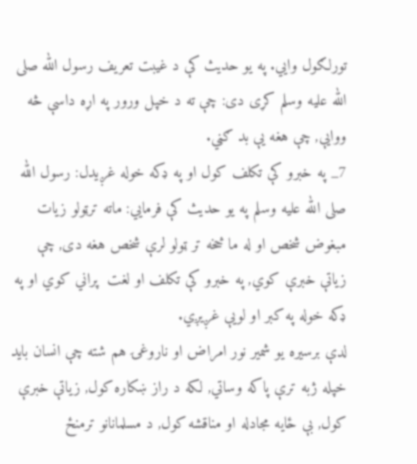تورلګول وايي. په يو حديث كې د غيبت تعريف رسول الله صلى الله عليه وسلم كړى دى: چې ته د خپل ورور په اړه داسې څه ووايې, چې هغه يې بد ګڼي.
7_ په خبرو كې تكلف كول او په ډكه خوله غږيدل: رسول الله صلى الله عليه وسلم په يو حديث كې فرمايي: ماته ترټولو زيات مبغوض شخص او له ما څخه تر ټولو لرې شخص هغه دى, چې زياتې خبرې كوي, په خبرو كې تكلف او لغت  پراني كوي او په ډكه خوله په كبر او لويې غږيږي.
لدې برسيره يو شمير نور امراض او ناروغۍ هم شته چې انسان بايد خپله ژبه ترې پاكه وساتي, لكه د راز ښكاره كول, زياتې خبرې كول, بې ځايه مجادله او مناقشه كول, د مسلمانانو ترمنځ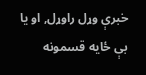خبرې وړل راوړل, او يا بې ځايه قسمونه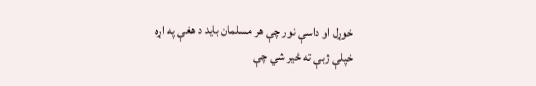خوړل او داسې نور چې هر مسلمان بايد د هغې په اړه خپلې ژبې ته ځير شي چې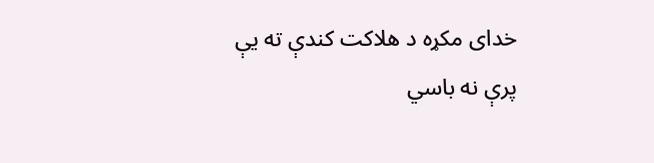خداى مكړه د هلاكت كندې ته يې پرې نه باسي